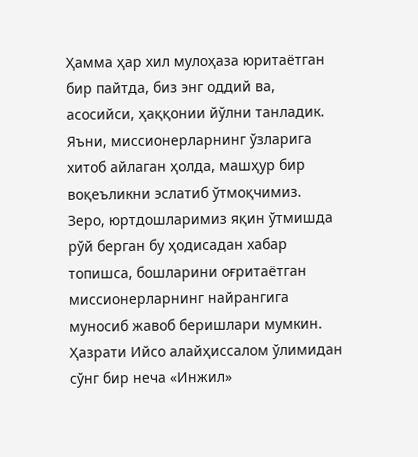Ҳамма ҳар хил мулоҳаза юритаётган бир пайтда, биз энг оддий ва, асосийси, ҳаққонии йўлни танладик. Яъни, миссионерларнинг ўзларига хитоб айлаган ҳолда, машҳур бир воқеъликни эслатиб ўтмоқчимиз. Зеро, юртдошларимиз яқин ўтмишда рўй берган бу ҳодисадан хабар топишса, бошларини оғритаётган миссионерларнинг найрангига муносиб жавоб беришлари мумкин.
Ҳазрати Ийсо алайҳиссалом ўлимидан сўнг бир неча «Инжил»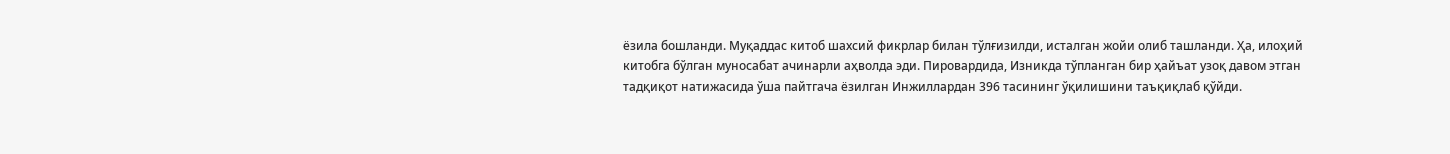ёзила бошланди. Муқаддас китоб шахсий фикрлар билан тўлғизилди, исталган жойи олиб ташланди. Ҳа, илоҳий китобга бўлган муносабат ачинарли аҳволда эди. Пировардида, Изникда тўпланган бир ҳайъат узоқ давом этган тадқиқот натижасида ўша пайтгача ёзилган Инжиллардан 396 тасининг ўқилишини таъқиқлаб қўйди.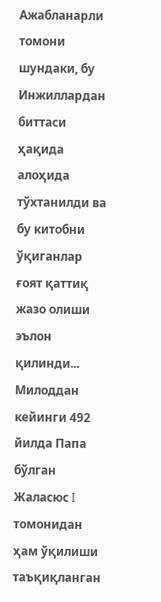Ажабланарли томони шундаки, бу Инжиллардан биттаси ҳақида алоҳида тўхтанилди ва бу китобни ўқиганлар ғоят қаттиқ жазо олиши эълон қилинди...
Милоддан кейинги 492 йилда Папа бўлган Жаласюс I томонидан ҳам ўқилиши таъқиқланган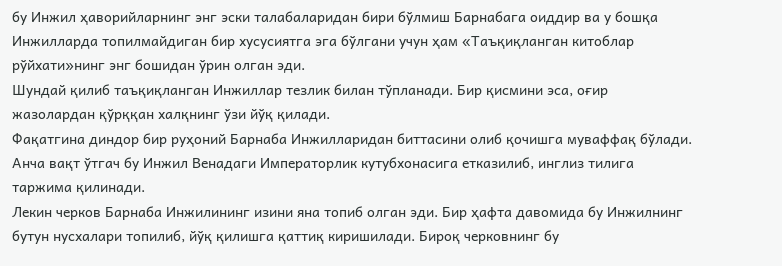бу Инжил ҳаворийларнинг энг эски талабаларидан бири бўлмиш Барнабага оиддир ва у бошқа Инжилларда топилмайдиган бир хусусиятга эга бўлгани учун ҳам «Таъқиқланган китоблар рўйхати»нинг энг бошидан ўрин олган эди.
Шундай қилиб таъқиқланган Инжиллар тезлик билан тўпланади. Бир қисмини эса, оғир жазолардан қўрққан халқнинг ўзи йўқ қилади.
Фақатгина диндор бир руҳоний Барнаба Инжилларидан биттасини олиб қочишга муваффақ бўлади. Анча вақт ўтгач бу Инжил Венадаги Императорлик кутубхонасига етказилиб, инглиз тилига таржима қилинади.
Лекин черков Барнаба Инжилининг изини яна топиб олган эди. Бир ҳафта давомида бу Инжилнинг бутун нусхалари топилиб, йўқ қилишга қаттиқ киришилади. Бироқ черковнинг бу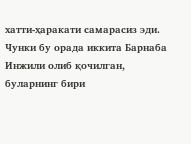хатти-ҳаракати самарасиз эди. Чунки бу орада иккита Барнаба Инжили олиб қочилган, буларнинг бири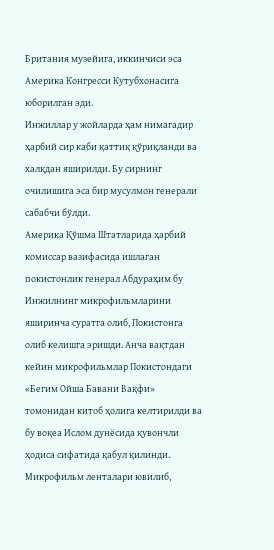Британия музейига, иккинчиси эса Америка Конгресси Кутубхонасига юборилган эди.
Инжиллар у жойларда ҳам нимагадир ҳарбий сир каби қаттиқ қўриқланди ва халқдан яширилди. Бу сирнинг очилишига эса бир мусулмон генерали сабабчи бўлди.
Америка Қўшма Штатларида ҳарбий комиссар вазифасида ишлаган покистонлик генерал Абдураҳим бу Инжилнинг микрофильмларини яширинча суратга олиб, Покистонга олиб келишга эришди. Анча вақтдан кейин микрофильмлар Покистондаги «Бегим Ойша Бавани Вақфи» томонидан китоб ҳолига келтирилди ва бу воқеа Ислом дунёсида қувончли ҳодиса сифатида қабул қилинди.
Микрофильм ленталари ювилиб,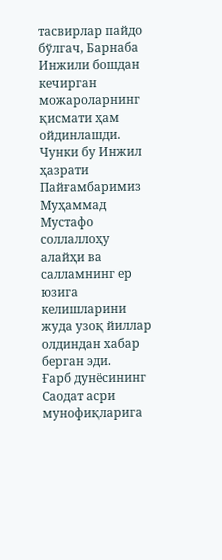тасвирлар пайдо бўлгач, Барнаба Инжили бошдан кечирган можароларнинг қисмати ҳам ойдинлашди. Чунки бу Инжил ҳазрати Пайғамбаримиз Муҳаммад Мустафо соллаллоҳу алайҳи ва салламнинг ер юзига келишларини жуда узоқ йиллар олдиндан хабар берган эди.
Ғарб дунёсининг Саодат асри мунофиқларига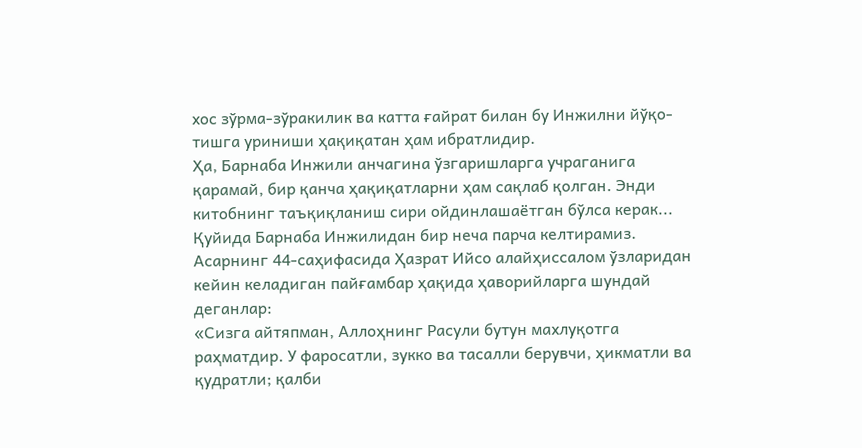хос зўрма-зўракилик ва катта ғайрат билан бу Инжилни йўқо-тишга уриниши ҳақиқатан ҳам ибратлидир.
Ҳа, Барнаба Инжили анчагина ўзгаришларга учраганига қарамай, бир қанча ҳақиқатларни ҳам сақлаб қолган. Энди китобнинг таъқиқланиш сири ойдинлашаётган бўлса керак...
Қуйида Барнаба Инжилидан бир неча парча келтирамиз. Асарнинг 44-саҳифасида Ҳазрат Ийсо алайҳиссалом ўзларидан кейин келадиган пайғамбар ҳақида ҳаворийларга шундай деганлар:
«Сизга айтяпман, Аллоҳнинг Расули бутун махлуқотга раҳматдир. У фаросатли, зукко ва тасалли берувчи, ҳикматли ва қудратли; қалби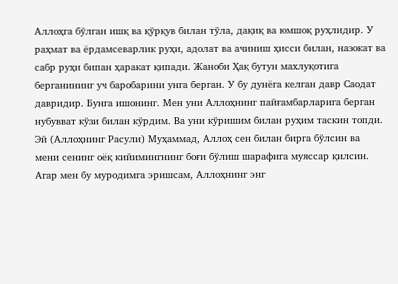Аллоҳга бўлган ишқ ва қўрқув билан тўла, дақиқ ва юмшоқ руҳлидир. У раҳмат ва ёрдамсеварлик руҳи, адолат ва ачиниш ҳисси билан, назокат ва сабр руҳи бипан ҳаракат қипади. Жаноби Ҳақ бутун махлуқотига берганининг уч баробарини унга берган. У бу дунёга келган давр Саодат давридир. Бунга ишонинг. Мен уни Аллоҳнинг пайғамбарларига берган нубувват кўзи билан кўрдим. Ва уни кўришим билан руҳим таскин топди.
Эй (Аллоҳнинг Расули) Муҳаммад, Аллоҳ сен билан бирга бўлсин ва мени сенинг оёқ кийимингнинг боғи бўлиш шарафига муяссар қилсин. Агар мен бу муродимга эришсам, Аллоҳнинг энг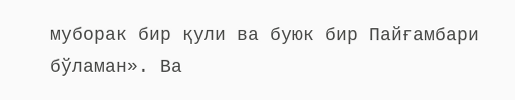муборак бир қули ва буюк бир Пайғамбари бўламан». Ва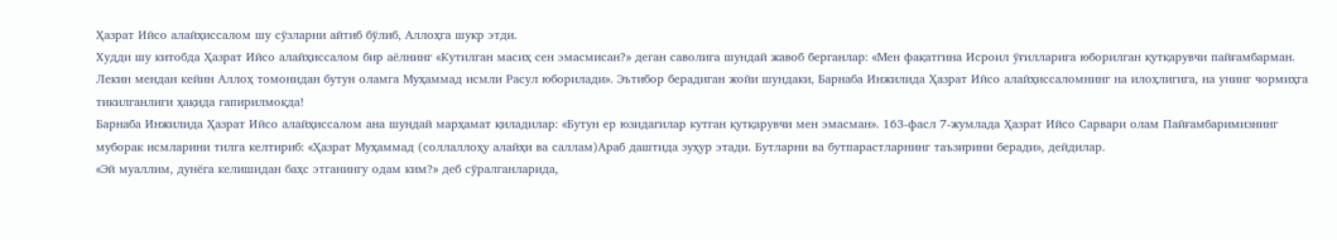Ҳазрат Ийсо алайҳиссалом шу сўзларни айтиб бўлиб, Аллоҳга шукр этди.
Худди шу китобда Ҳазрат Ийсо алайҳиссалом бир аёлнинг «Кутилган масиҳ сен эмасмисан?» деган саволига шундай жавоб берганлар: «Мен фақатгина Исроил ўғилларига юборилган қутқарувчи пайғамбарман. Лекин мендан кейин Аллоҳ томонидан бутун оламга Муҳаммад исмли Расул юборилади». Эътибор берадиган жойи шундаки, Барнаба Инжилида Ҳазрат Ийсо алайҳиссаломнинг на илоҳлигига, на унинг чормиҳга тикилганлиги ҳақида гапирилмоқда!
Барнаба Инжилида Ҳазрат Ийсо алайҳиссалом ана шундай марҳамат қиладилар: «Бутун ер юзидагилар кутган қутқарувчи мен эмасман». 163-фасл 7-жумлада Ҳазрат Ийсо Сарвари олам Пайғамбаримизнинг муборак исмларини тилга келтириб: «Ҳазрат Муҳаммад (соллаллоҳу алайҳи ва саллам)Араб даштида зуҳур этади. Бутларни ва бутпарастларнинг таъзирини беради», дейдилар.
«Эй муаллим, дунёга келишидан баҳс этганингу одам ким?» деб сўралганларида,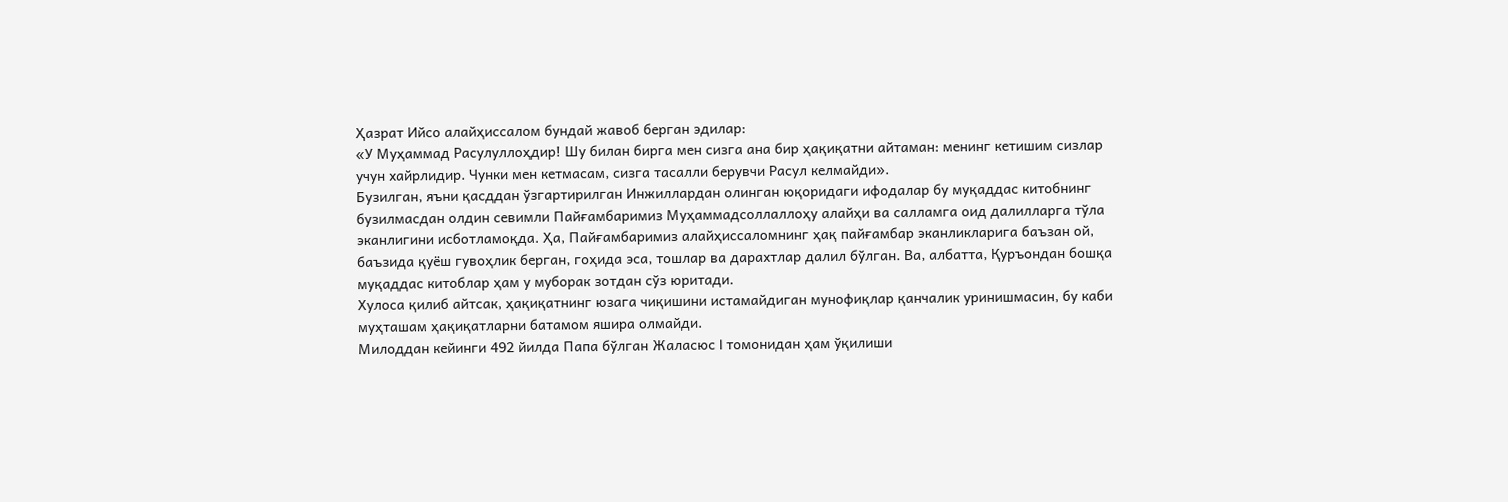Ҳазрат Ийсо алайҳиссалом бундай жавоб берган эдилар:
«У Муҳаммад Расулуллоҳдир! Шу билан бирга мен сизга ана бир ҳақиқатни айтаман: менинг кетишим сизлар учун хайрлидир. Чунки мен кетмасам, сизга тасалли берувчи Расул келмайди».
Бузилган, яъни қасддан ўзгартирилган Инжиллардан олинган юқоридаги ифодалар бу муқаддас китобнинг бузилмасдан олдин севимли Пайғамбаримиз Муҳаммадсоллаллоҳу алайҳи ва салламга оид далилларга тўла эканлигини исботламоқда. Ҳа, Пайғамбаримиз алайҳиссаломнинг ҳақ пайғамбар эканликларига баъзан ой, баъзида қуёш гувоҳлик берган, гоҳида эса, тошлар ва дарахтлар далил бўлган. Ва, албатта, Қуръондан бошқа муқаддас китоблар ҳам у муборак зотдан сўз юритади.
Хулоса қилиб айтсак, ҳақиқатнинг юзага чиқишини истамайдиган мунофиқлар қанчалик уринишмасин, бу каби муҳташам ҳақиқатларни батамом яшира олмайди.
Милоддан кейинги 492 йилда Папа бўлган Жаласюс I томонидан ҳам ўқилиши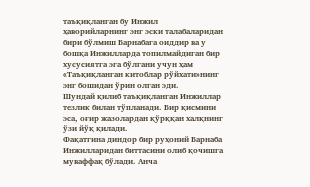таъқиқланган бу Инжил ҳаворийларнинг энг эски талабаларидан бири бўлмиш Барнабага оиддир ва у бошқа Инжилларда топилмайдиган бир хусусиятга эга бўлгани учун ҳам «Таъқиқланган китоблар рўйхати»нинг энг бошидан ўрин олган эди.
Шундай қилиб таъқиқланган Инжиллар тезлик билан тўпланади. Бир қисмини эса, оғир жазолардан қўрққан халқнинг ўзи йўқ қилади.
Фақатгина диндор бир руҳоний Барнаба Инжилларидан биттасини олиб қочишга муваффақ бўлади. Анча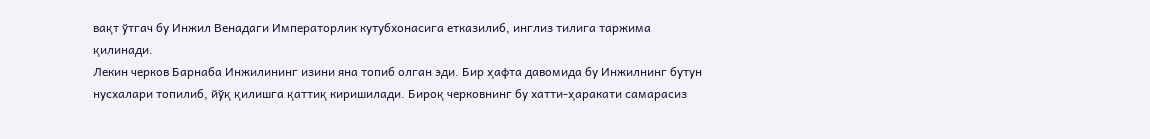вақт ўтгач бу Инжил Венадаги Императорлик кутубхонасига етказилиб, инглиз тилига таржима қилинади.
Лекин черков Барнаба Инжилининг изини яна топиб олган эди. Бир ҳафта давомида бу Инжилнинг бутун нусхалари топилиб, йўқ қилишга қаттиқ киришилади. Бироқ черковнинг бу хатти-ҳаракати самарасиз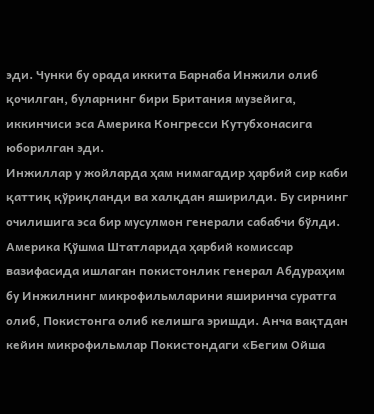эди. Чунки бу орада иккита Барнаба Инжили олиб қочилган, буларнинг бири Британия музейига, иккинчиси эса Америка Конгресси Кутубхонасига юборилган эди.
Инжиллар у жойларда ҳам нимагадир ҳарбий сир каби қаттиқ қўриқланди ва халқдан яширилди. Бу сирнинг очилишига эса бир мусулмон генерали сабабчи бўлди.
Америка Қўшма Штатларида ҳарбий комиссар вазифасида ишлаган покистонлик генерал Абдураҳим бу Инжилнинг микрофильмларини яширинча суратга олиб, Покистонга олиб келишга эришди. Анча вақтдан кейин микрофильмлар Покистондаги «Бегим Ойша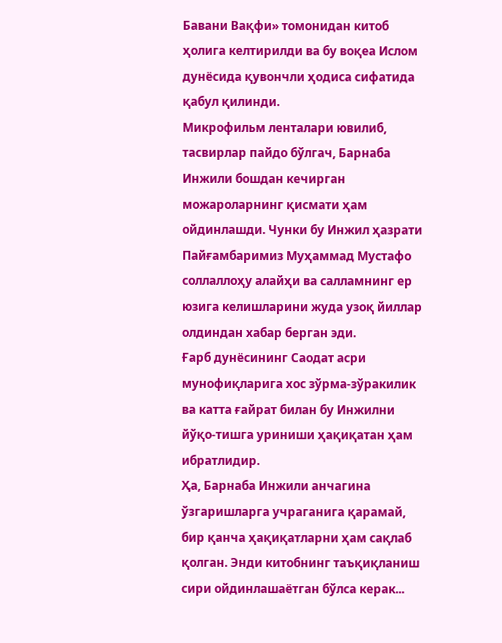Бавани Вақфи» томонидан китоб ҳолига келтирилди ва бу воқеа Ислом дунёсида қувончли ҳодиса сифатида қабул қилинди.
Микрофильм ленталари ювилиб, тасвирлар пайдо бўлгач, Барнаба Инжили бошдан кечирган можароларнинг қисмати ҳам ойдинлашди. Чунки бу Инжил ҳазрати Пайғамбаримиз Муҳаммад Мустафо соллаллоҳу алайҳи ва салламнинг ер юзига келишларини жуда узоқ йиллар олдиндан хабар берган эди.
Ғарб дунёсининг Саодат асри мунофиқларига хос зўрма-зўракилик ва катта ғайрат билан бу Инжилни йўқо-тишга уриниши ҳақиқатан ҳам ибратлидир.
Ҳа, Барнаба Инжили анчагина ўзгаришларга учраганига қарамай, бир қанча ҳақиқатларни ҳам сақлаб қолган. Энди китобнинг таъқиқланиш сири ойдинлашаётган бўлса керак...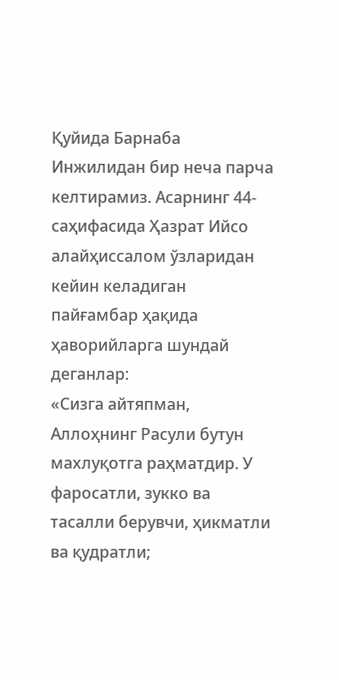Қуйида Барнаба Инжилидан бир неча парча келтирамиз. Асарнинг 44-саҳифасида Ҳазрат Ийсо алайҳиссалом ўзларидан кейин келадиган пайғамбар ҳақида ҳаворийларга шундай деганлар:
«Сизга айтяпман, Аллоҳнинг Расули бутун махлуқотга раҳматдир. У фаросатли, зукко ва тасалли берувчи, ҳикматли ва қудратли;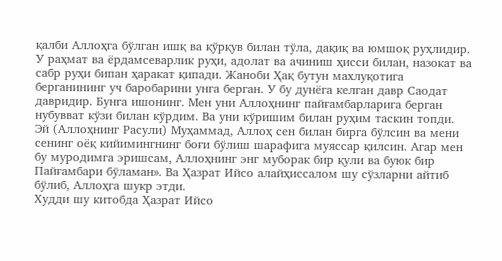қалби Аллоҳга бўлган ишқ ва қўрқув билан тўла, дақиқ ва юмшоқ руҳлидир. У раҳмат ва ёрдамсеварлик руҳи, адолат ва ачиниш ҳисси билан, назокат ва сабр руҳи бипан ҳаракат қипади. Жаноби Ҳақ бутун махлуқотига берганининг уч баробарини унга берган. У бу дунёга келган давр Саодат давридир. Бунга ишонинг. Мен уни Аллоҳнинг пайғамбарларига берган нубувват кўзи билан кўрдим. Ва уни кўришим билан руҳим таскин топди.
Эй (Аллоҳнинг Расули) Муҳаммад, Аллоҳ сен билан бирга бўлсин ва мени сенинг оёқ кийимингнинг боғи бўлиш шарафига муяссар қилсин. Агар мен бу муродимга эришсам, Аллоҳнинг энг муборак бир қули ва буюк бир Пайғамбари бўламан». Ва Ҳазрат Ийсо алайҳиссалом шу сўзларни айтиб бўлиб, Аллоҳга шукр этди.
Худди шу китобда Ҳазрат Ийсо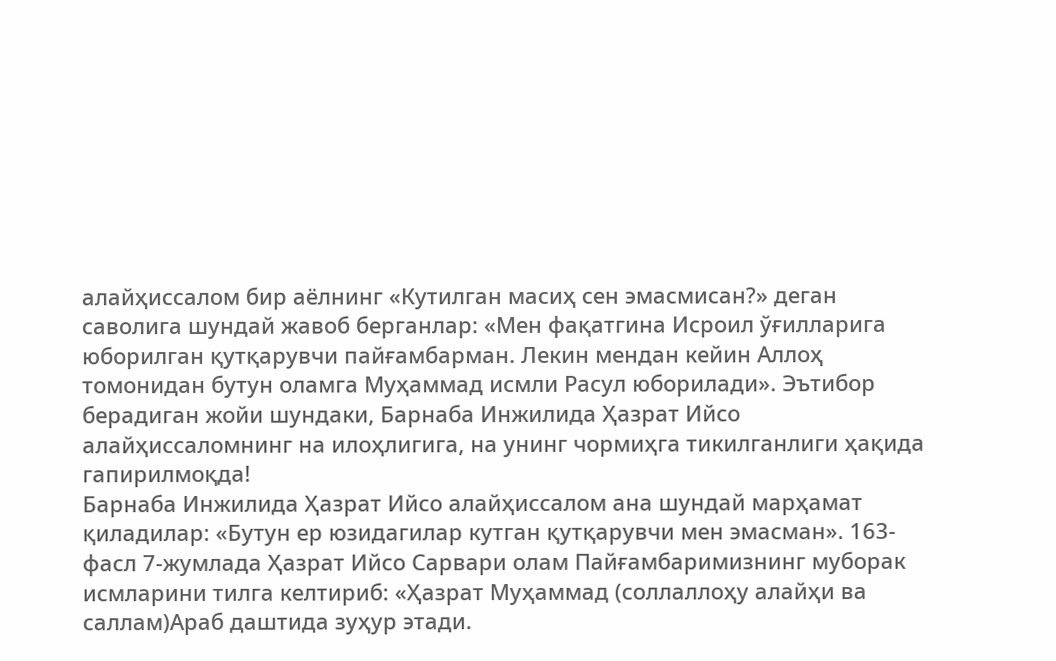алайҳиссалом бир аёлнинг «Кутилган масиҳ сен эмасмисан?» деган саволига шундай жавоб берганлар: «Мен фақатгина Исроил ўғилларига юборилган қутқарувчи пайғамбарман. Лекин мендан кейин Аллоҳ томонидан бутун оламга Муҳаммад исмли Расул юборилади». Эътибор берадиган жойи шундаки, Барнаба Инжилида Ҳазрат Ийсо алайҳиссаломнинг на илоҳлигига, на унинг чормиҳга тикилганлиги ҳақида гапирилмоқда!
Барнаба Инжилида Ҳазрат Ийсо алайҳиссалом ана шундай марҳамат қиладилар: «Бутун ер юзидагилар кутган қутқарувчи мен эмасман». 163-фасл 7-жумлада Ҳазрат Ийсо Сарвари олам Пайғамбаримизнинг муборак исмларини тилга келтириб: «Ҳазрат Муҳаммад (соллаллоҳу алайҳи ва саллам)Араб даштида зуҳур этади.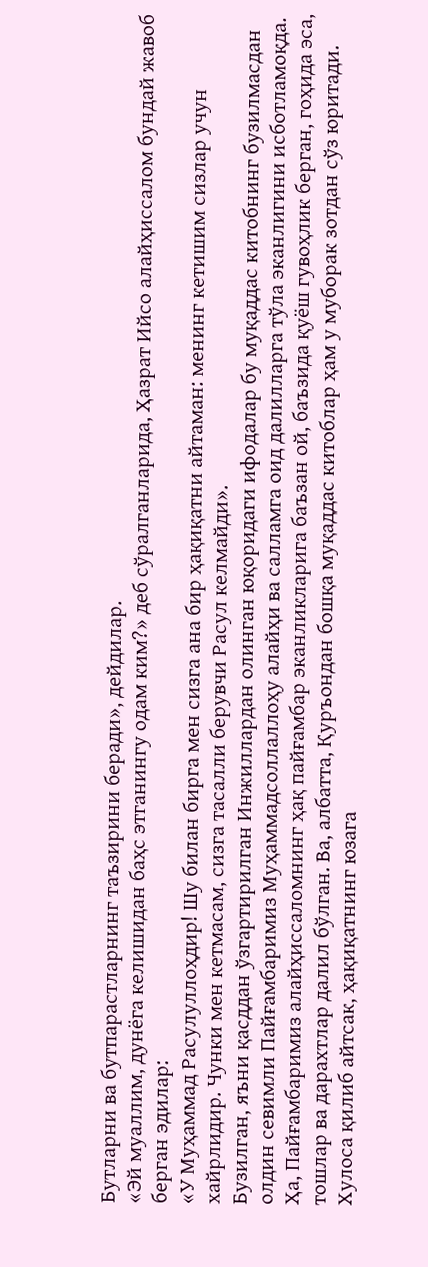Бутларни ва бутпарастларнинг таъзирини беради», дейдилар.
«Эй муаллим, дунёга келишидан баҳс этганингу одам ким?» деб сўралганларида, Ҳазрат Ийсо алайҳиссалом бундай жавоб берган эдилар:
«У Муҳаммад Расулуллоҳдир! Шу билан бирга мен сизга ана бир ҳақиқатни айтаман: менинг кетишим сизлар учун хайрлидир. Чунки мен кетмасам, сизга тасалли берувчи Расул келмайди».
Бузилган, яъни қасддан ўзгартирилган Инжиллардан олинган юқоридаги ифодалар бу муқаддас китобнинг бузилмасдан олдин севимли Пайғамбаримиз Муҳаммадсоллаллоҳу алайҳи ва салламга оид далилларга тўла эканлигини исботламоқда. Ҳа, Пайғамбаримиз алайҳиссаломнинг ҳақ пайғамбар эканликларига баъзан ой, баъзида қуёш гувоҳлик берган, гоҳида эса, тошлар ва дарахтлар далил бўлган. Ва, албатта, Қуръондан бошқа муқаддас китоблар ҳам у муборак зотдан сўз юритади.
Хулоса қилиб айтсак, ҳақиқатнинг юзага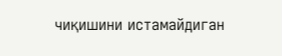чиқишини истамайдиган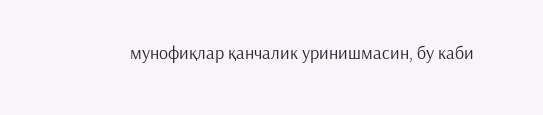мунофиқлар қанчалик уринишмасин, бу каби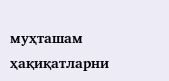муҳташам ҳақиқатларни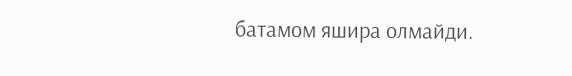батамом яшира олмайди.